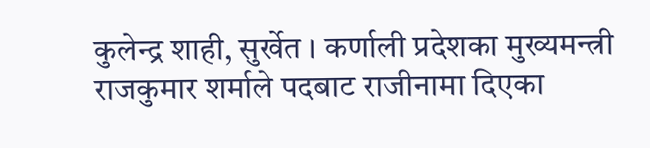कुलेन्द्र शाही, सुर्खेत । कर्णाली प्रदेशका मुख्यमन्त्री राजकुमार शर्माले पदबाट राजीनामा दिएका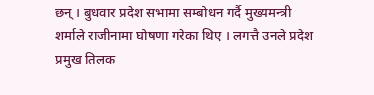छन् । बुधवार प्रदेश सभामा सम्बोधन गर्दै मुख्यमन्त्री शर्माले राजीनामा घोषणा गरेका थिए । लगत्तै उनले प्रदेश प्रमुख तिलक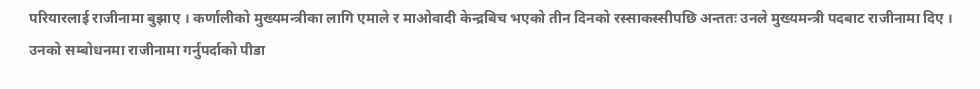परियारलाई राजीनामा बुझाए । कर्णालीको मुख्यमन्त्रीका लागि एमाले र माओवादी केन्द्रबिच भएको तीन दिनको रस्साकस्सीपछि अन्ततः उनले मुख्यमन्त्री पदबाट राजीनामा दिए ।
उनको सम्बोधनमा राजीनामा गर्नुपर्दाको पीडा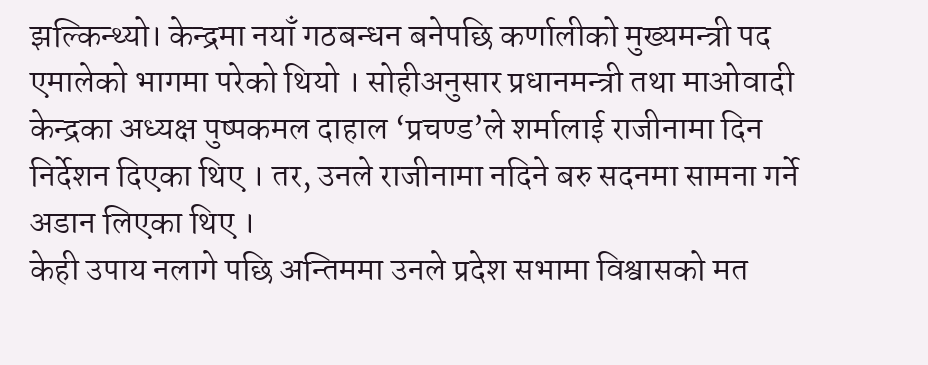झल्किन्थ्यो। केन्द्रमा नयाँ गठबन्धन बनेपछि कर्णालीको मुख्यमन्त्री पद एमालेको भागमा परेको थियो । सोहीअनुसार प्रधानमन्त्री तथा माओवादी केन्द्रका अध्यक्ष पुष्पकमल दाहाल ‘प्रचण्ड’ले शर्मालाई राजीनामा दिन निर्देशन दिएका थिए । तर, उनले राजीनामा नदिने बरु सदनमा सामना गर्ने अडान लिएका थिए ।
केही उपाय नलागे पछि अन्तिममा उनले प्रदेश सभामा विश्वासको मत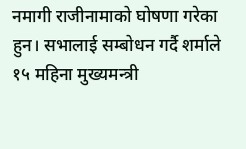नमागी राजीनामाको घोषणा गरेका हुन। सभालाई सम्बोधन गर्दै शर्माले १५ महिना मुख्यमन्त्री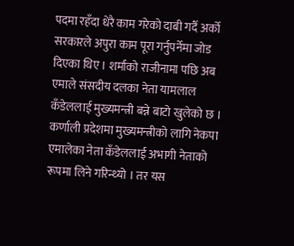पदमा रहँदा धेरै काम गरेको दाबी गर्दै अर्को सरकारले अपुरा काम पूरा गर्नुपर्नेमा जोड दिएका थिए । शर्माको राजीनामा पछि अब एमाले संसदीय दलका नेता यामलाल कँडेललाई मुख्यमन्त्री बन्ने बाटो खुलेको छ ।
कर्णाली प्रदेशमा मुख्यमन्त्रीको लागि नेकपा एमालेका नेता कँडेललाई अभागी नेताको रूपमा लिने गरिन्थ्यो । तर यस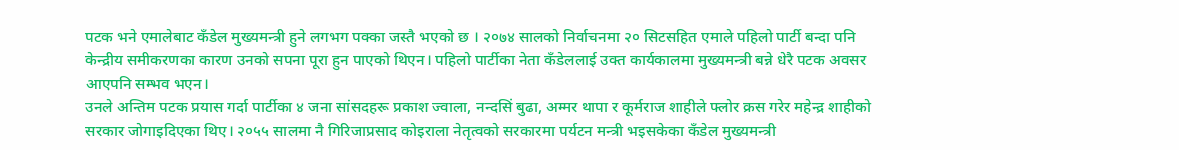पटक भने एमालेबाट कँडेल मुख्यमन्त्री हुने लगभग पक्का जस्तै भएको छ । २०७४ सालको निर्वाचनमा २० सिटसहित एमाले पहिलो पार्टी बन्दा पनि केन्द्रीय समीकरणका कारण उनको सपना पूरा हुन पाएको थिएन। पहिलो पार्टीका नेता कँडेललाई उक्त कार्यकालमा मुख्यमन्त्री बन्ने धेरै पटक अवसर आएपनि सम्भव भएन।
उनले अन्तिम पटक प्रयास गर्दा पार्टीका ४ जना सांसदहरू प्रकाश ज्वाला, नन्दसिं बुढा, अम्मर थापा र कूर्मराज शाहीले फ्लोर क्रस गरेर महेन्द्र शाहीको सरकार जोगाइदिएका थिए। २०५५ सालमा नै गिरिजाप्रसाद कोइराला नेतृत्वको सरकारमा पर्यटन मन्त्री भइसकेका कँडेल मुख्यमन्त्री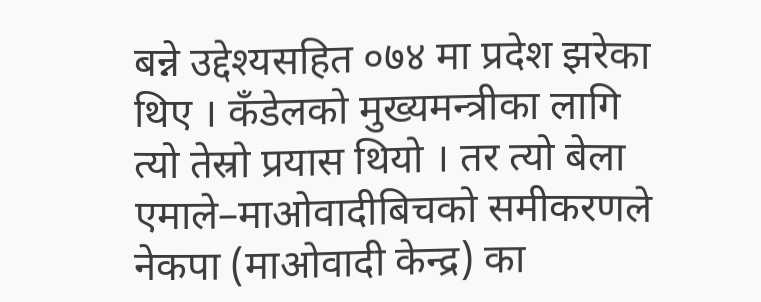बन्ने उद्देश्यसहित ०७४ मा प्रदेश झरेका थिए । कँडेलको मुख्यमन्त्रीका लागि त्यो तेस्रो प्रयास थियो । तर त्यो बेला एमाले–माओवादीबिचको समीकरणले नेकपा (माओवादी केन्द्र) का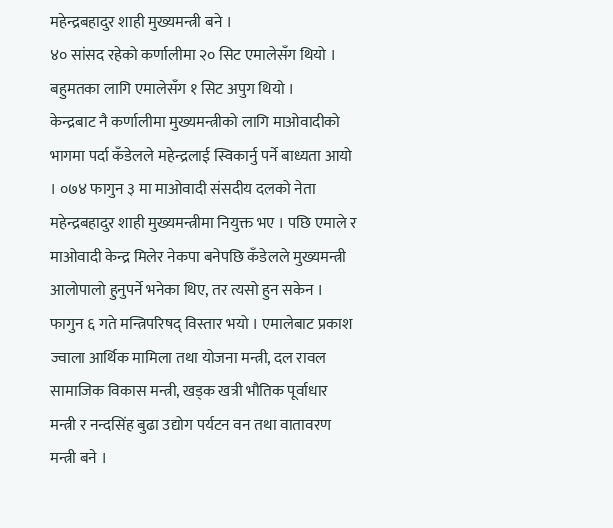महेन्द्रबहादुर शाही मुख्यमन्त्री बने ।
४० सांसद रहेको कर्णालीमा २० सिट एमालेसँग थियो । बहुमतका लागि एमालेसँग १ सिट अपुग थियो ।
केन्द्रबाट नै कर्णालीमा मुख्यमन्त्रीको लागि माओवादीको भागमा पर्दा कँडेलले महेन्द्रलाई स्विकार्नु पर्ने बाध्यता आयो । ०७४ फागुन ३ मा माओवादी संसदीय दलको नेता महेन्द्रबहादुर शाही मुख्यमन्त्रीमा नियुक्त भए । पछि एमाले र माओवादी केन्द्र मिलेर नेकपा बनेपछि कँडेलले मुख्यमन्त्री आलोपालो हुनुपर्ने भनेका थिए, तर त्यसो हुन सकेन ।
फागुन ६ गते मन्त्रिपरिषद् विस्तार भयो । एमालेबाट प्रकाश ज्वाला आर्थिक मामिला तथा योजना मन्त्री, दल रावल सामाजिक विकास मन्त्री, खड्क खत्री भौतिक पूर्वाधार मन्त्री र नन्दसिंह बुढा उद्योग पर्यटन वन तथा वातावरण मन्त्री बने ।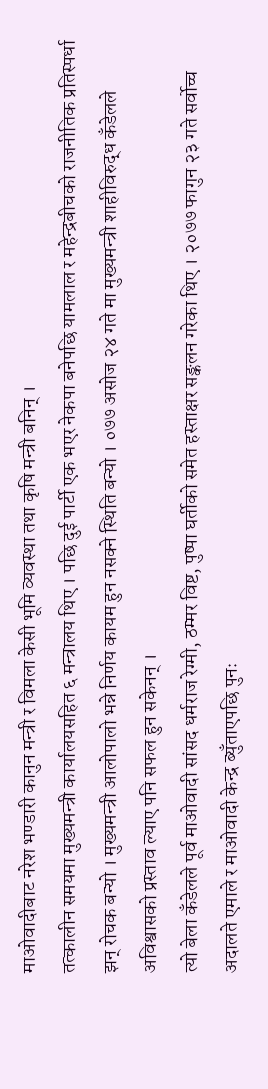माओवादीबाट नरेश भण्डारी कानुन मन्त्री र विमला केसी भूमि व्यवस्था तथा कृषि मन्त्री बनिन् ।
तत्कालीन समयमा मुख्यमन्त्री कार्यालयसहित ६ मन्त्रालय थिए । पछि दुई पार्टी एक भएर नेकपा बनेपछि यामलाल र महेन्द्रबीचको राजनीतिक प्रतिस्पर्धा झन् रोचक बन्यो । मुख्यमन्त्री आलोपालो भन्ने निर्णय कायम हुन नसक्ने स्थिति बन्यो । ०७७ असोज २४ गते मा मुख्यमन्त्री शाहीविरुद्ध कँडेलले अविश्वासको प्रस्ताव ल्याए पनि सफल हुन सकेनन् ।
त्यो बेला कँडेलले पूर्व माओवादी सांसद धर्मराज रेग्मी, ठम्मर विष्ट, पुष्पा घर्तीको समेत हस्ताक्षर सङ्कलन गरेका थिए । २०७७ फागुन २३ गते सर्वोच्च अदालते एमाले र माओवादी केन्द्र ब्युँताएपछि पुनः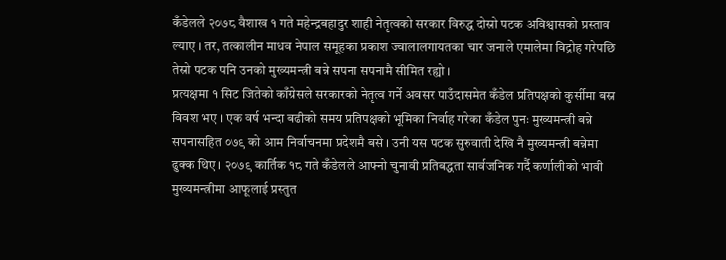कँडेलले २०७८ वैशाख १ गते महेन्द्रबहादुर शाही नेतृत्वको सरकार विरुद्ध दोस्रो पटक अविश्वासको प्रस्ताव ल्याए । तर, तत्कालीन माधव नेपाल समूहका प्रकाश ज्वालालगायतका चार जनाले एमालेमा विद्रोह गरेपछि तेस्रो पटक पनि उनको मुख्यमन्त्री बन्ने सपना सपनामै सीमित रह्यो ।
प्रत्यक्षमा १ सिट जितेको काँग्रेसले सरकारको नेतृत्व गर्ने अवसर पाउँदासमेत कँडेल प्रतिपक्षको कुर्सीमा बस्न विवश भए । एक वर्ष भन्दा बढीको समय प्रतिपक्षको भूमिका निर्वाह गरेका कँडेल पुनः मुख्यमन्त्री बन्ने सपनासहित ०७९ को आम निर्वाचनमा प्रदेशमै बसे । उनी यस पटक सुरुवाती देखि नै मुख्यमन्त्री बन्नेमा ढुक्क थिए । २०७९ कार्तिक १८ गते कँडेलले आफ्नो चुनावी प्रतिबद्धता सार्वजनिक गर्दै कर्णालीको भावी मुख्यमन्त्रीमा आफूलाई प्रस्तुत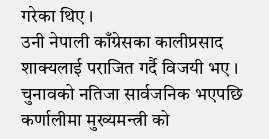गरेका थिए ।
उनी नेपाली काँग्रेसका कालीप्रसाद शाक्यलाई पराजित गर्दै विजयी भए । चुनावको नतिजा सार्वजनिक भएपछि कर्णालीमा मुख्यमन्त्री को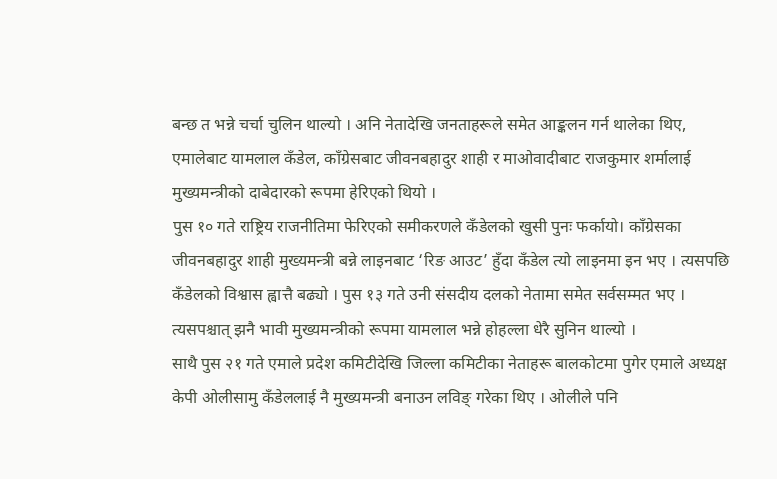बन्छ त भन्ने चर्चा चुलिन थाल्यो । अनि नेतादेखि जनताहरूले समेत आङ्कलन गर्न थालेका थिए, एमालेबाट यामलाल कँडेल, काँग्रेसबाट जीवनबहादुर शाही र माओवादीबाट राजकुमार शर्मालाई मुख्यमन्त्रीको दाबेदारको रूपमा हेरिएको थियो ।
पुस १० गते राष्ट्रिय राजनीतिमा फेरिएको समीकरणले कँडेलको खुसी पुनः फर्कायो। काँग्रेसका जीवनबहादुर शाही मुख्यमन्त्री बन्ने लाइनबाट ‘रिङ आउट’ हुँदा कँडेल त्यो लाइनमा इन भए । त्यसपछि कँडेलको विश्वास ह्वात्तै बढ्यो । पुस १३ गते उनी संसदीय दलको नेतामा समेत सर्वसम्मत भए । त्यसपश्चात् झनै भावी मुख्यमन्त्रीको रूपमा यामलाल भन्ने होहल्ला धेरै सुनिन थाल्यो ।
साथै पुस २१ गते एमाले प्रदेश कमिटीदेखि जिल्ला कमिटीका नेताहरू बालकोटमा पुगेर एमाले अध्यक्ष केपी ओलीसामु कँडेललाई नै मुख्यमन्त्री बनाउन लविङ् गरेका थिए । ओलीले पनि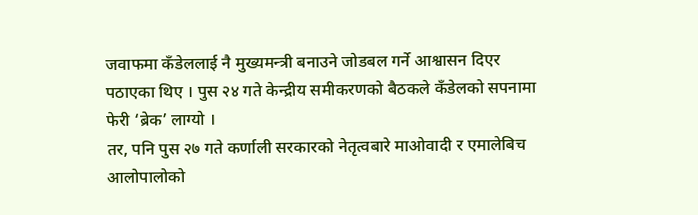जवाफमा कँडेललाई नै मुख्यमन्त्री बनाउने जोडबल गर्ने आश्वासन दिएर पठाएका थिए । पुस २४ गते केन्द्रीय समीकरणको बैठकले कँडेलको सपनामा फेरी ‘ब्रेक’ लाग्यो ।
तर, पनि पुस २७ गते कर्णाली सरकारको नेतृत्वबारे माओवादी र एमालेबिच आलोपालोको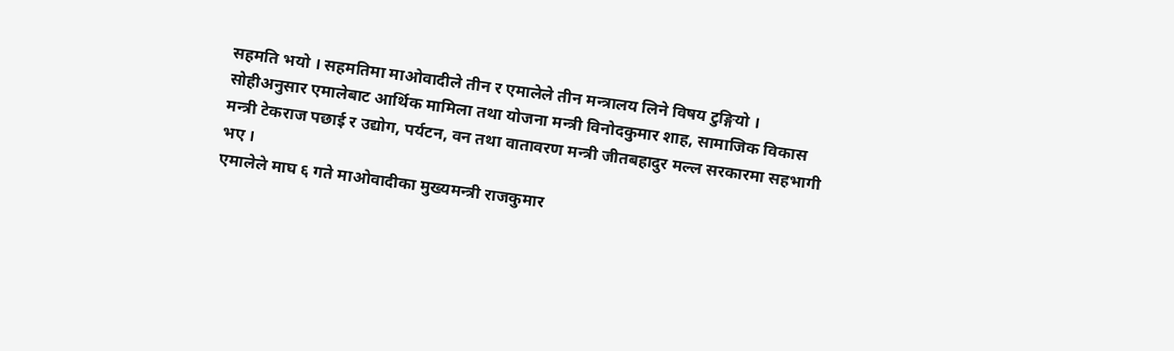सहमति भयो । सहमतिमा माओवादीले तीन र एमालेले तीन मन्त्रालय लिने विषय टुङ्गियो । सोहीअनुसार एमालेबाट आर्थिक मामिला तथा योजना मन्त्री विनोदकुमार शाह, सामाजिक विकास मन्त्री टेकराज पछाई र उद्योग, पर्यटन, वन तथा वातावरण मन्त्री जीतबहादुर मल्ल सरकारमा सहभागी भए ।
एमालेले माघ ६ गते माओवादीका मुख्यमन्त्री राजकुमार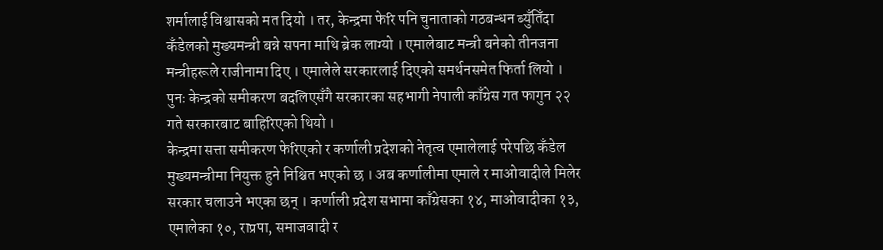शर्मालाई विश्वासको मत दियो । तर, केन्द्रमा फेरि पनि चुनाताको गठबन्धन ब्युँतिँदा कँडेलको मुख्यमन्त्री बन्ने सपना माथि ब्रेक लाग्यो । एमालेबाट मन्त्री बनेको तीनजना मन्त्रीहरूले राजीनामा दिए । एमालेले सरकारलाई दिएको समर्थनसमेत फिर्ता लियो । पुनः केन्द्रको समीकरण बदलिएसँगै सरकारका सहभागी नेपाली काँग्रेस गत फागुन २२ गते सरकारबाट बाहिरिएको थियो ।
केन्द्रमा सत्ता समीकरण फेरिएको र कर्णाली प्रदेशको नेतृत्व एमालेलाई परेपछि कँडेल मुख्यमन्त्रीमा नियुक्त हुने निश्चित भएको छ । अब कर्णालीमा एमाले र माओवादीले मिलेर सरकार चलाउने भएका छन् । कर्णाली प्रदेश सभामा काँग्रेसका १४, माओवादीका १३, एमालेका १०, राप्रपा, समाजवादी र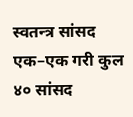स्वतन्त्र सांसद एक–एक गरी कुल ४० सांसद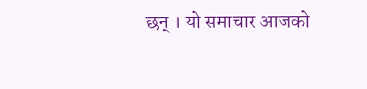छन् । यो समाचार आजको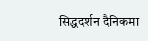सिद्धदर्शन दैनिकमा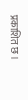प्रकाशित छ ।